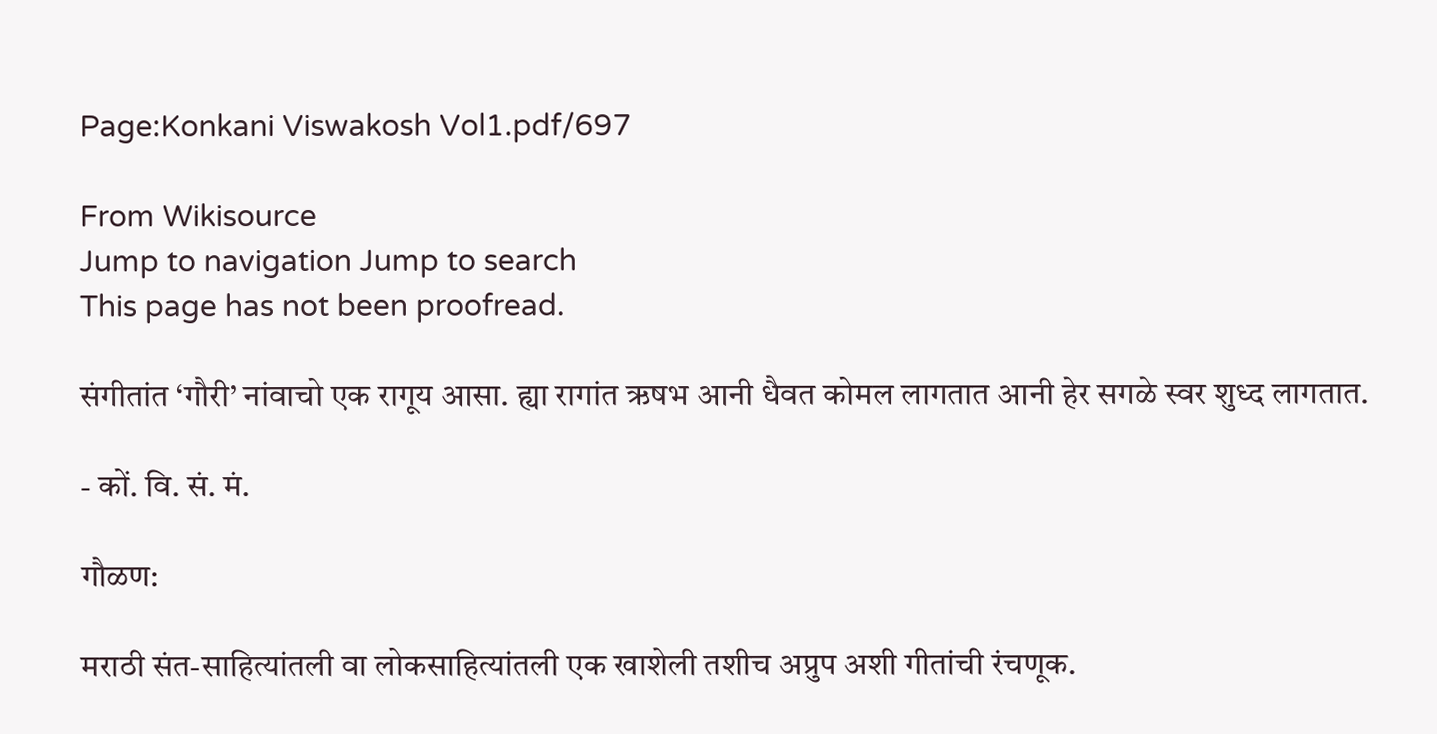Page:Konkani Viswakosh Vol1.pdf/697

From Wikisource
Jump to navigation Jump to search
This page has not been proofread.

संगीतांत ‘गौरी’ नांवाचो एक रागूय आसा. ह्या रागांत ऋषभ आनी धैवत कोमल लागतात आनी हेर सगळे स्वर शुध्द लागतात.

- कों. वि. सं. मं.

गौळण:

मराठी संत-साहित्यांतली वा लोकसाहित्यांतली एक खाशेली तशीच अप्रुप अशी गीतांची रंचणूक.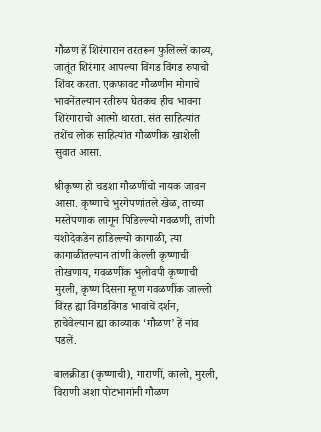गौळण हें शिरंगारान तरतरून फुलिल्लें काव्य, जातूंत शिरंगार आपल्या विंगड विंगड रुपाचो शिंवर करता. एकफावट गौळणीन मोगाचे भावनेंतल्यान रतीरुप घेतकच हीच भावना शिरंगाराचो आत्मो थारता. संत साहित्यांत तशेंच लोक साहित्यांत गौळणीक खाशेली सुवात आसा.

श्रीकृष्ण हो चडशा गौळणींचो नायक जावन आसा. कृष्णाचे भुरगेपणांतले खेळ, ताच्या मस्तेपणाक लागून पिडिल्ल्यो गवळणी, तांणी यशोदेकडेन हाडिल्ल्यो कागाळी, त्या कागाळींतल्यान तांणी केल्ली कृष्णाची तोखणाय, गवळणींक भुलोवपी कृष्णाची मुरली, कृष्ण दिसना म्हूण गवळणींक जाल्लो विरह ह्या विंगडविंगड भावांचें दर्शन, हाचेवेल्यान ह्या काव्याक ‘गौळण’ हें नांव पडलें.

बालक्रीडा (कृष्णाची), गाराणीं, कालो, मुरली, विराणी अशा पोटभागांनी गौळण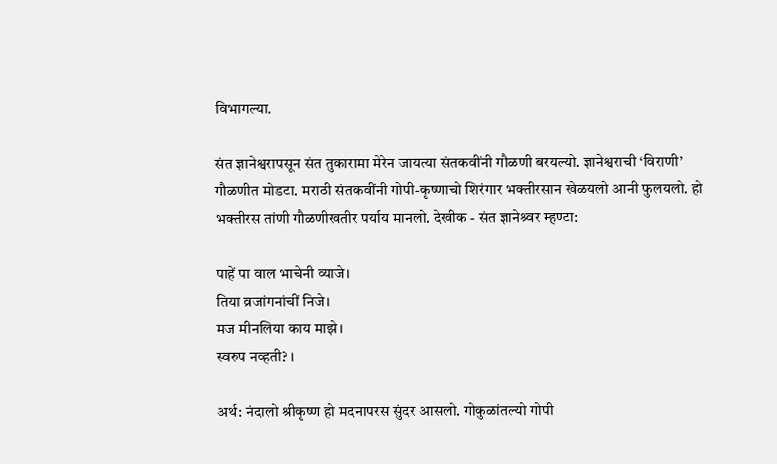विभागल्या.

संत ज्ञानेश्वरापसून संत तुकारामा मेरेन जायत्या संतकवींनी गौळणी बरयल्यो. ज्ञानेश्वराची ‘विराणी’ गौळणीत मोडटा. मराठी संतकवींनी गोपी-कृष्णाचो शिरंगार भक्तीरसान खेळयलो आनी फुलयलो. हो भक्तीरस तांणी गौळणीखतीर पर्याय मानलो. देखीक - संत ज्ञानेश्र्वर म्हण्टा:

पाहें पा वाल भाचेनी व्याजे।
तिया व्रजांगनांचीं निजे।
मज मीनलिया काय माझे।
स्वरुप नव्हती? ।

अर्थ: नंदालो श्रीकृष्ण हो मदनापरस सुंदर आसलो. गोकुळांतल्यो गोपी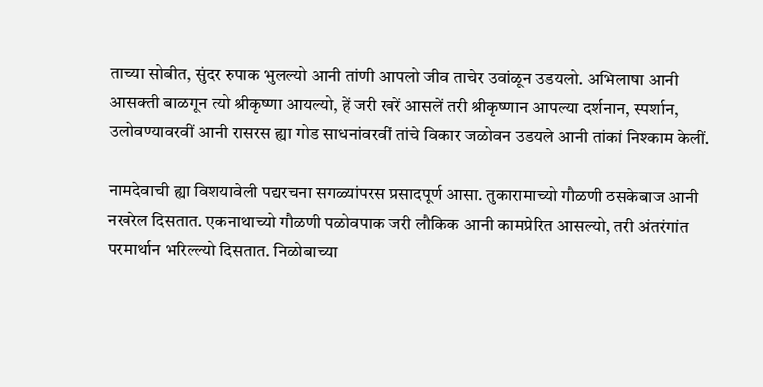ताच्या सोबीत, सुंदर रुपाक भुलल्यो आनी तांणी आपलो जीव ताचेर उवांळून उडयलो. अभिलाषा आनी आसक्ती बाळगून त्यो श्रीकृष्णा आयल्यो, हें जरी खरें आसलें तरी श्रीकृष्णान आपल्या दर्शनान, स्पर्शान, उलोवण्यावरवीं आनी रासरस ह्या गोड साधनांवरवीं तांचे विकार जळोवन उडयले आनी तांकां निश्काम केलीं.

नामदेवाची ह्या विशयावेली पद्यरचना सगळ्यांपरस प्रसादपूर्ण आसा. तुकारामाच्यो गौळणी ठसकेबाज आनी नखरेल दिसतात. एकनाथाच्यो गौळणी पळोवपाक जरी लौकिक आनी कामप्रेरित आसल्यो, तरी अंतरंगांत परमार्थान भरिल्ल्यो दिसतात. निळोबाच्या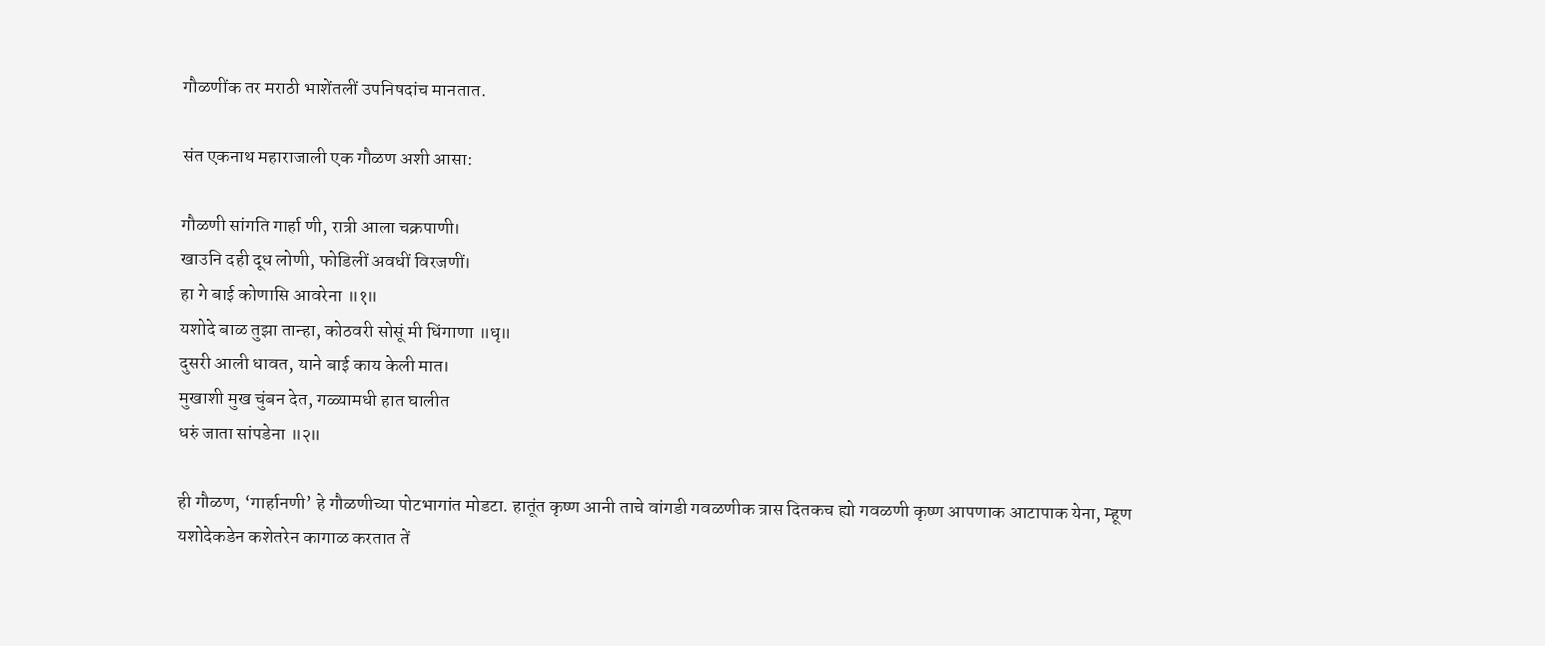गौळणींक तर मराठी भाशेंतलीं उपनिषदांच मानतात.

संत एकनाथ महाराजाली एक गौळण अशी आसा:

गौळणी सांगति गार्हा णी, रात्री आला चक्रपाणी।
खाउनि दही दूध लोणी, फोडिलीं अवधीं विरजणीं।
हा गे बाई कोणासि आवरेना ॥१॥
यशोदे बाळ तुझा तान्हा, कोठवरी सोसूं मी धिंगाणा ॥धृ॥
दुसरी आली धावत, याने बाई काय केली मात।
मुखाशी मुख चुंबन देत, गळ्यामधी हात घालीत
धरुं जाता सांपडेना ॥२॥

ही गौळण, ‘गार्हानणी’ हे गौळणीच्या पोटभागांत मोडटा. हातूंत कृष्ण आनी ताचे वांगडी गवळणीक त्रास दितकच ह्यो गवळणी कृष्ण आपणाक आटापाक येना, म्हूण यशोदेकडेन कशेतरेन कागाळ करतात तें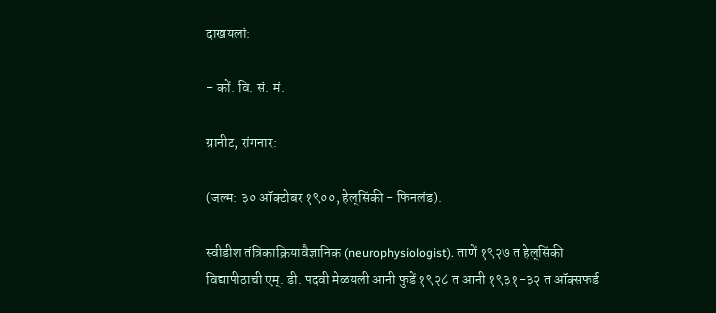दाखयलां:

- कों. वि. सं. मं.

ग्रानीट, रांगनार:

(जल्म: ३० ऑक्टोबर १९००, हेल्‌सिंकी - फिनलंड).

स्वीडीश तंत्रिकाक्रियावैज्ञानिक (neurophysiologist). ताणें १९२७ त हेल्‌सिंकी विद्यापीठाची एम्‌. डी. पदवी मेळयली आनी फुडें १९२८ त आनी १९३१-३२ त ऑक्सफर्ड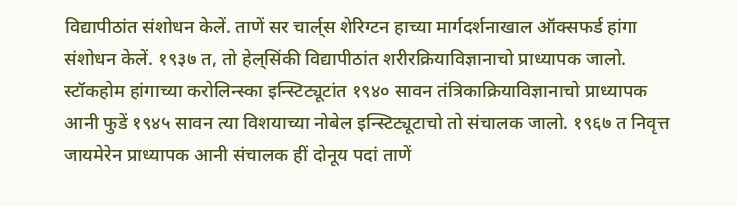विद्यापीठांत संशोधन केलें. ताणें सर चार्ल्‌स शेरिग्टन हाच्या मार्गदर्शनाखाल ऑक्सफर्ड हांगा संशोधन केलें. १९३७ त, तो हेल्‌सिंकी विद्यापीठांत शरीरक्रियाविज्ञानाचो प्राध्यापक जालो. स्टॉकहोम हांगाच्या करोलिन्स्का इन्स्टिट्यूटांत १९४० सावन तंत्रिकाक्रियाविज्ञानाचो प्राध्यापक आनी फुडें १९४५ सावन त्या विशयाच्या नोबेल इन्स्टिट्यूटाचो तो संचालक जालो. १९६७ त निवृत्त जायमेरेन प्राध्यापक आनी संचालक हीं दोनूय पदां ताणें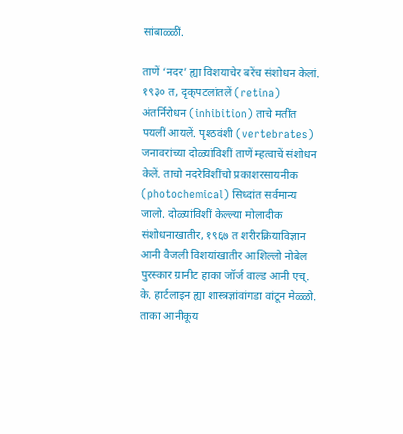सांबाळ्ळीं.

ताणें ‘नदर’ ह्या विशयाचेर बरेंच संशोधन केलां. १९३० त, दृक्‌पटलांतलें (retina) अंतर्निरोधन (inhibition) ताचे मतींत पयलीं आयलें. पृश्ठवंशी (vertebrates) जनावरांच्या दोळ्यांविशीं ताणें म्हत्वाचें संशोधन केलें. ताचो नदरेविशींचो प्रकाशरसायनीक (photochemical) सिध्दांत सर्वमान्य जालो. दोळ्यांविशीं केल्ल्या मोलादीक संशोधनाखातीर, १९६७ त शरीरक्रियाविज्ञान आनी वैजली विशयांखातीर आशिल्लो नोबेल पुरस्कार ग्रानीट हाका जॉर्ज वाल्ड आनी एच्‌. के. हार्टलाइन ह्या शास्त्रज्ञांवांगडा वांटून मेळ्ळो. ताका आनीकूय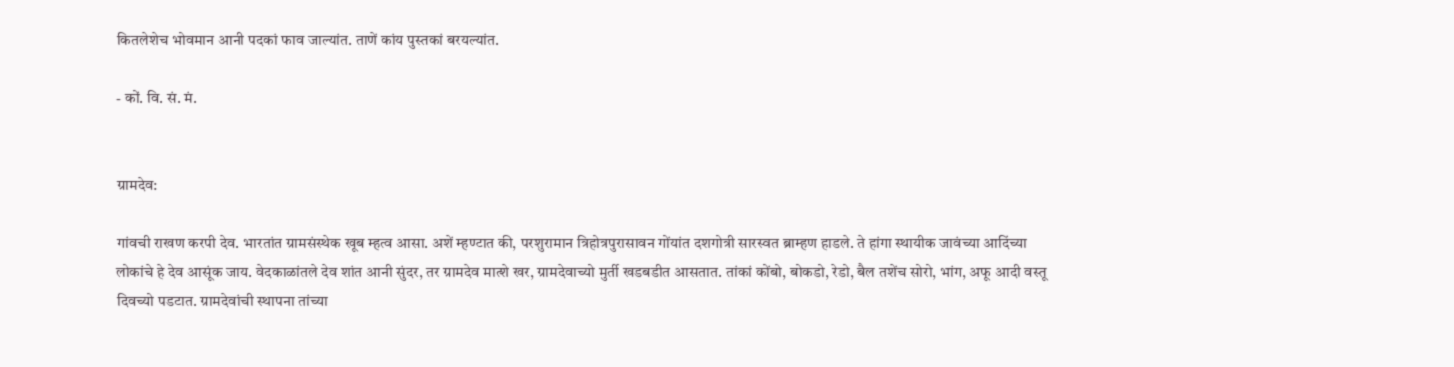कितलेशेच भोवमान आनी पदकां फाव जाल्यांत. ताणें कांय पुस्तकां बरयल्यांत.

- कों. वि. सं. मं.


ग्रामदेव:

गांवची राखण करपी देव. भारतांत ग्रामसंस्थेक खूब म्हत्व आसा. अशें म्हण्टात की, परशुरामान त्रिहोत्रपुरासावन गोंयांत दशगोत्री सारस्वत ब्राम्हण हाडले. ते हांगा स्थायीक जावंच्या आदिंच्या लोकांचे हे देव आसूंक जाय. वेदकाळांतले देव शांत आनी सुंदर, तर ग्रामदेव मात्शे खर, ग्रामदेवाच्यो मुर्ती खडबडीत आसतात. तांकां कोंबो, बोकडो, रेडो, बैल तशेंच सोरो, भांग, अफू आदी वस्तू दिवच्यो पडटात. ग्रामदेवांची स्थापना तांच्या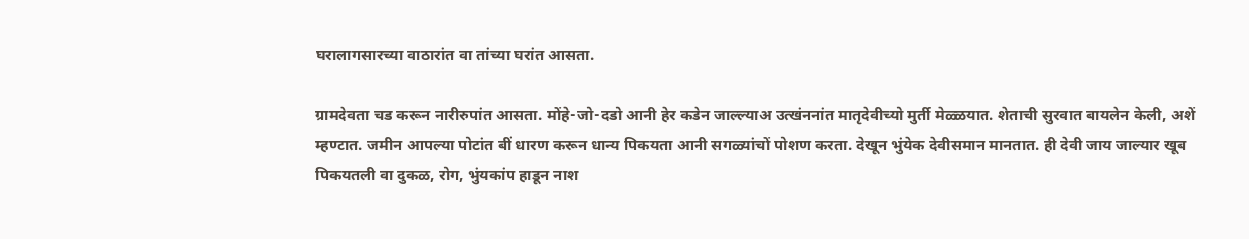घरालागसारच्या वाठारांत वा तांच्या घरांत आसता.

ग्रामदेवता चड करून नारीरुपांत आसता. मोंहे-जो-दडो आनी हेर कडेन जाल्ल्याअ उत्खंननांत मातृदेवीच्यो मुर्ती मेळ्ळयात. शेताची सुरवात बायलेन केली, अशें म्हण्टात. जमीन आपल्या पोटांत बीं धारण करून धान्य पिकयता आनी सगळ्यांचों पोशण करता. देखून भुंयेक देवीसमान मानतात. ही देवी जाय जाल्यार खूब पिकयतली वा दुकळ, रोग, भुंयकांप हाडून नाश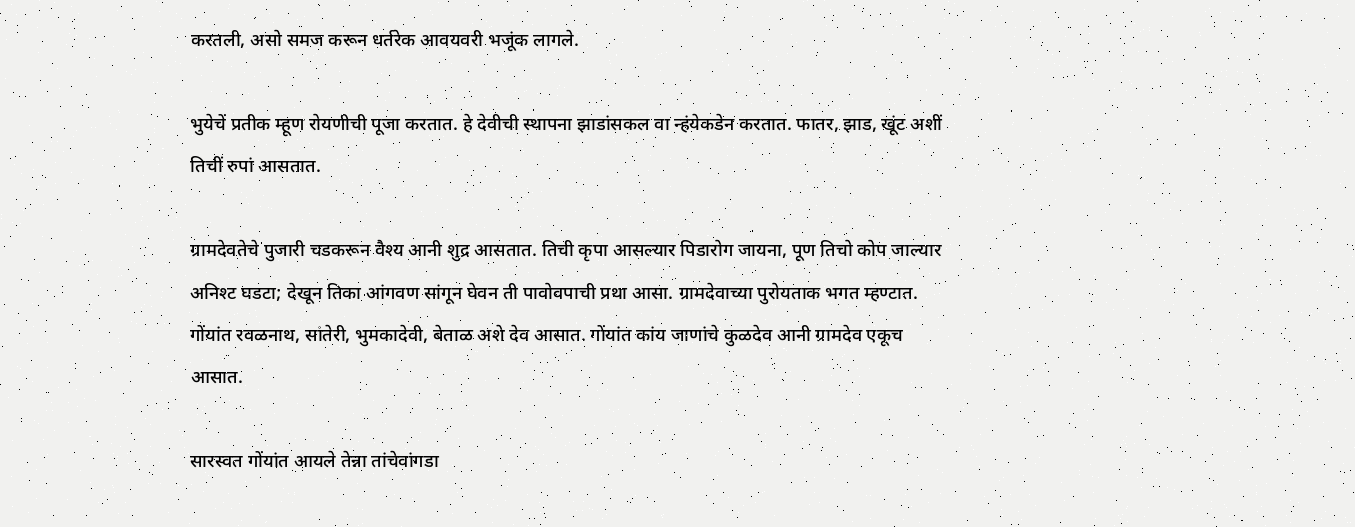करतली, असो समज करून धर्तरेक आवयवरी भजूंक लागले.

भुयेचें प्रतीक म्हूण रोयणीची पूजा करतात. हे देवीची स्थापना झाडांसकल वा न्हंयेकडेन करतात. फातर, झाड, खूंट अशीं तिचीं रुपां आसतात.

ग्रामदेवतेचे पुजारी चडकरून वैश्य आनी शुद्र आसतात. तिची कृपा आसल्यार पिडारोग जायना, पूण तिचो कोप जाल्यार अनिश्ट घडटा; देखून तिका आंगवण सांगून घेवन ती पावोवपाची प्रथा आसा. ग्रामदेवाच्या पुरोयताक भगत म्हण्टात. गोंयांत रवळनाथ, सांतेरी, भुमकादेवी, बेताळ अशे देव आसात. गोंयांत कांय जाणांचे कुळदेव आनी ग्रामदेव एकूच आसात.

सारस्वत गोंयांत आयले तेन्ना तांचेवांगडा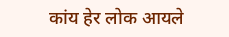कांय हेर लोक आयले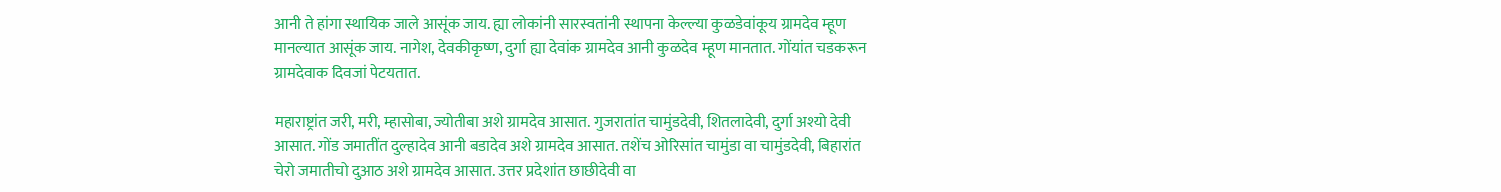आनी ते हांगा स्थायिक जाले आसूंक जाय. ह्या लोकांनी सारस्वतांनी स्थापना केल्ल्या कुळडेवांकूय ग्रामदेव म्हूण मानल्यात आसूंक जाय. नागेश, देवकीकृष्ण, दुर्गा ह्या देवांक ग्रामदेव आनी कुळदेव म्हूण मानतात. गोंयांत चडकरून ग्रामदेवाक दिवजां पेटयतात.

महाराष्ट्रांत जरी, मरी, म्हासोबा, ज्योतीबा अशे ग्रामदेव आसात. गुजरातांत चामुंडदेवी, शितलादेवी, दुर्गा अश्यो देवी आसात. गोंड जमातींत दुल्हादेव आनी बडादेव अशे ग्रामदेव आसात. तशेंच ओरिसांत चामुंडा वा चामुंडदेवी, बिहारांत चेरो जमातीचो दुआठ अशे ग्रामदेव आसात. उत्तर प्रदेशांत छाछीदेवी वा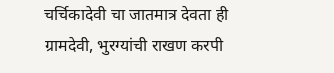चर्चिकादेवी चा जातमात्र देवता ही ग्रामदेवी, भुरग्यांची राखण करपी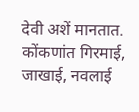देवी अशें मानतात. कोंकणांत गिरमाई, जाखाई, नवलाई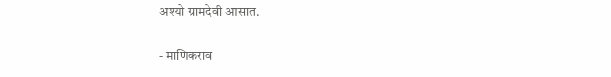अश्यो ग्रामदेवी आसात.

- माणिकराव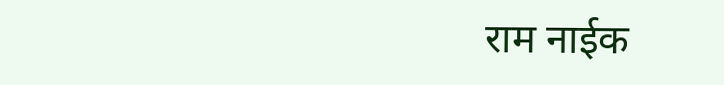राम नाईक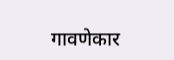गावणेकार